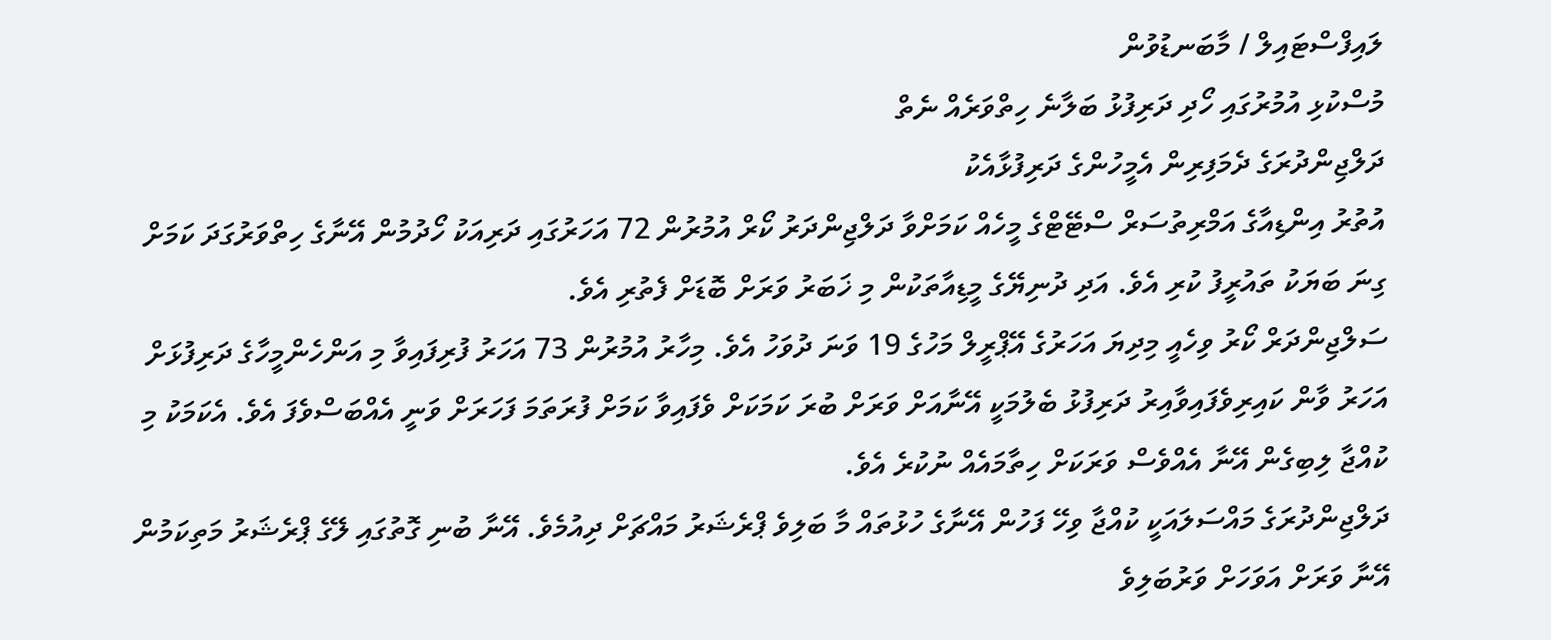ލައިފްސްޓައިލް / މާބަނޑުވުން
މުސްކުޅި އުމުރުގައި ހޯދި ދަރިފުޅު ބަލާނެ ހިތްވަރެއް ނެތް
ދަލްޖިންދުރަގެ ދެމަފިރިން އެމީހުންގެ ދަރިފުޅާއެކު
އުތުރު އިންޑިއާގެ އަމްރިތުސަރް ސްޓޭޓްގެ މީހެއް ކަމަށްވާ ދަލްޖިންދަރު ކޯރް އުމުރުން 72 އަހަރުގައި ދަރިއަކު ހޯދުމުން އޭނާގެ ހިތްވަރުގަދަ ކަމަށް ގިނަ ބަޔަކު ތައުރީފު ކުރި އެވެ. އަދި ދުނިޔޭގެ މީޑިއާތަކުން މި ޚަބަރު ވަރަށް ބޮޑަށް ފެތުރި އެވެ.
ސަލްޖިންދަރް ކޯރު ވިހެއީ މިދިޔަ އަހަރުގެ އޭޕްރީލް މަހުގެ 19 ވަނަ ދުވަހު އެވެ. މިހާރު އުމުރުން 73 އަހަރު ފުރިފައިވާ މި އަންހެންމީހާގެ ދަރިފުޅަށް އަހަރު ވާން ކައިރިވެފައިވާއިރު ދަރިފުޅު ބެލުމަކީ އޭނާއަށް ވަރަށް ބުރަ ކަމަކަށް ވެފައިވާ ކަމަށް ފުރަތަމަ ފަހަރަށް ވަނީ އެއްބަސްވެފަ އެވެ. އެކަމަކު މި ކުއްޖާ ލިބިގެން އޭނާ އެއްވެސް ވަރަކަށް ހިތާމައެއް ނުކުރެ އެވެ.
ދަލްޖިންދުރަގެ މައްސަލައަކީ ކުއްޖާ ވިހޭ ފަހުން އޭނާގެ ހުޅުތައް މާ ބަލިވެ ޕްރެޝަރު މައްޗަށް ދިއުމެވެ. އޭނާ ބުނި ގޮތުގައި ލޭގެ ޕްރެޝަރު މަތިކަމުން އޭނާ ވަރަށް އަވަހަށް ވަރުބަލިވެ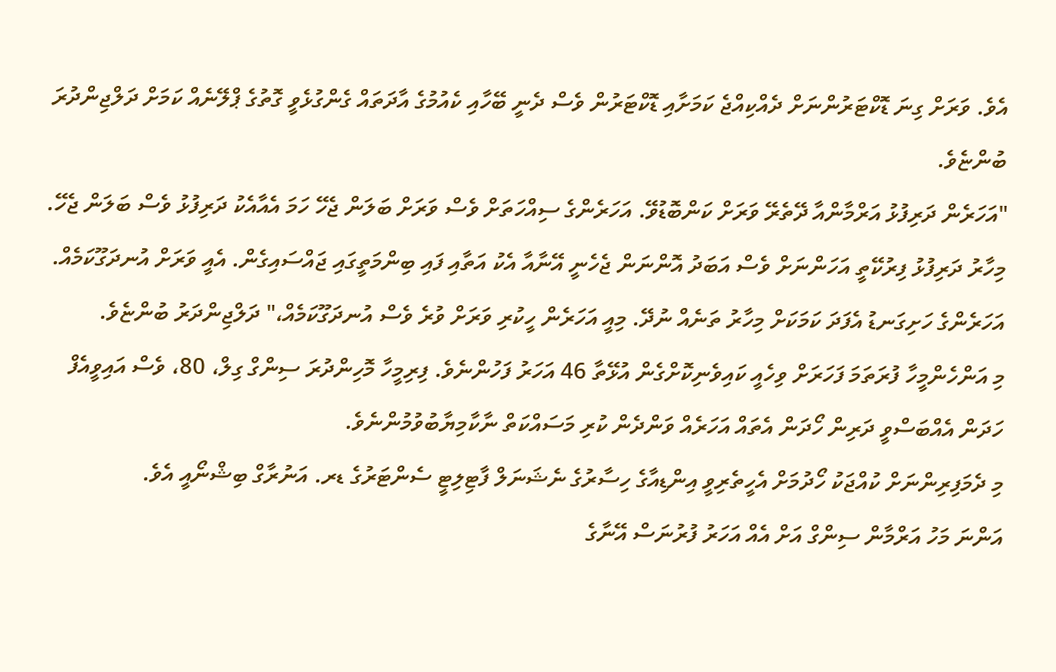އެވެ. ވަރަށް ގިނަ ޑޮކްޓަރުންނަށް ދެއްކިއްޖެ ކަމަށާއި ޑޮކްޓަރުން ވެސް ދެނީ ބޭހާއި ކެއުމުގެ އާދަތައް ގެންގުޅެވީ ގޮތުގެ ޕްލޭނެއް ކަމަށް ދަލްޖިންދުރަ ބުންޏެވެ.
"އަހަރެން ދަރިފުޅު އަރްމާންއާ ދޭތެރޭ ވަރަށް ކަންބޮޑުވޭ. އަހަރެންގެ ސިއްހަތަށް ވެސް ވަރަށް ބަލަން ޖެހޭ ހަމަ އެއާއެކު ދަރިފުޅު ވެސް ބަލަން ޖެހޭ. މިހާރު ދަރިފުޅު ފިރުކޭތީ އަހަންނަށް ވެސް އަބަދު އޮންނަން ޖެހެނީ އޭނާއާ އެކު އަތާއި ފައި ބިންމަތީގައި ޖައްސައިގެން. އެއީ ވަރަށް އުނދަގޫކަމެއް. އަހަރެންގެ ހަށިގަނޑު އެފަދަ ކަމަކަށް މިހާރު ތަނެއް ނުދޭ. މިއީ އަހަރެން ހީކުރި ވަރަށް ވުރެ ވެސް އުނދަގޫކަމެއް،" ދަލްޖިންދަރު ބުންޏެވެ.
މި އަންހެންމީހާ ފުރަތަމަ ފަހަރަށް ވިހެއީ ކައިވެނިކޮށްގެން އުޅޭތާ 46 އަހަރު ފަހުންނެވެ. ފިރިމީހާ މޮހިންދުރަ ސިންގް ގިލް، 80، ވެސް އައިވީއެފް ހަދަން އެއްބަސްވީ ދަރިން ހޯދަން އެތައް އަހަރެއް ވަންދެން ކުރި މަސައްކަތް ނާކާމިޔާބުވުމުންނެވެ.
މި ދެމަފިރިންނަށް ކުއްޖަކު ހޯދުމަށް އެހީތެރިވީ އިންޑިއާގެ ހިސާރުގެ ނެޝަނަލް ފާޓިލިޓީ ސެންޓަރުގެ ޑރ. އަނުރާގް ބިޝްނޯއީ އެވެ.
އަންނަ މަހު އަރްމާން ސިންގް އަށް އެއް އަހަރު ފުރުނަސް އޭނާގެ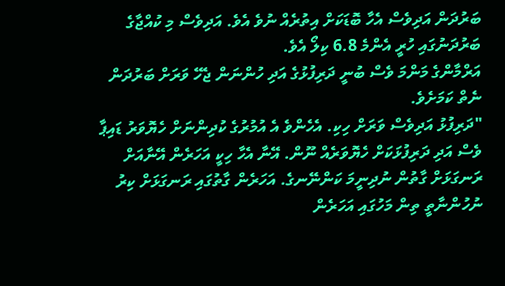ބަރުދަން އަދިވެސް އެހާ ބޮޑަކަށް އިތުރެއް ނުވެ އެވެ. އަދިވެސް މި ކުއްޖާގެ ބަރުދަނުގައި ހުރީ އެންމެ 6.8 ކިލޯ އެވެ.
އަރްމާންގެ މަންމަ ވެސް ބުނީ ދަރިފުޅުގެ އަދި ހުންނަން ޖެހޭ ވަރަށް ބަރުދަން ނެތް ކަމަށެވެ.
"ދަރިފުޅު އަދިވެސް ވަރަށް ހިކި. އެހެންވެ އެ އުމުރުގެ ކުދިންނަށް ހެޔޮވަރު ޑައިޕާ ވެސް އަދި ދަރިފުޅަކަށް ހެޔޮވަރެއް ނޫން. އޭނާ އެހާ ހިކީ އަހަރެން އޭނާއަށް ރަނގަޅަށް ގާތުން ނުދިނީމަ ކަންނޭނގެ. އަހަރެން ގާތުގައި ރަނގަޅަށް ކިރު ނުހުންނާތީ ތިން މަހުގައި އަހަރެން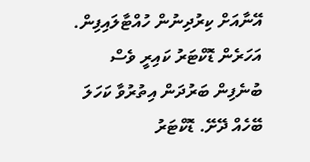އޭނާއަށް ކިރުދިނުން ހުއްޓާލައިފިން. އަހަރެން ޑޮކްޓަރު ކައިރީ ވެސް ބުނެފިން ބަރުދަން އިތުރުވާ ކަހަލަ ބޭހެއް ދޭށޭ. ޑޮކްޓަރު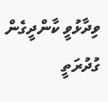ވިދާޅުވީ ކާންދީގެން ގުދުރަތީ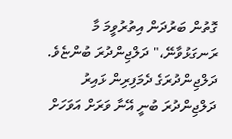ގޮތުން ބަރުދަން އިތުރުވީމަ މާ ރަނގަޅުވާނޭ،" ދަލްޖިންދުރަ ބުންޏެވެ.
ދަލްޖިންދުރަގެ ދެމަފިރިން ޅައިރު
ދަލްޖިންދުރަ ބުނީ އޭނާ ވަރަށް އަވަހަށް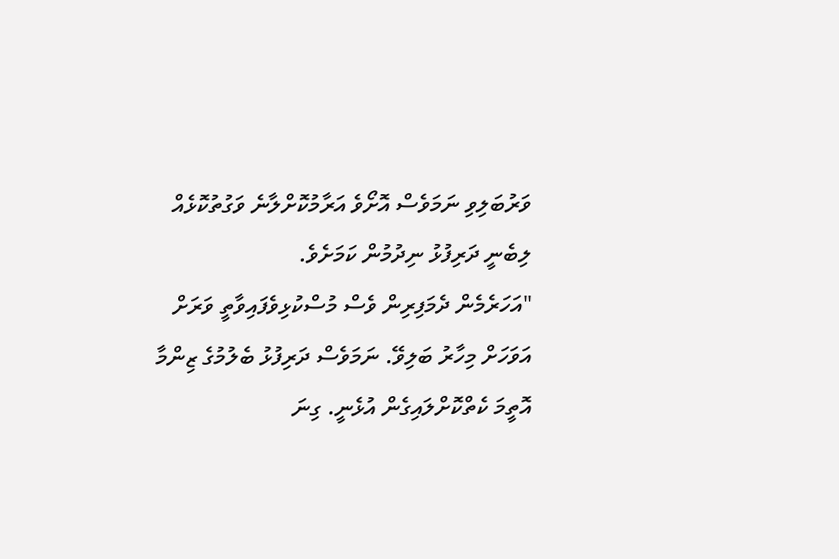ވަރުބަލިވި ނަމަވެސް އޮށޯވެ އަރާމުކޮށްލާނެ ވަގުތުކޮޅެއް ލިބެނީ ދަރިފުޅު ނިދުމުން ކަމަށެވެ.
"އަހަރެމެން ދެމަފިރިން ވެސް މުސްކުޅިވެފައިވާތީ ވަރަށް އަވަހަށް މިހާރު ބަލިވޭ. ނަމަވެސް ދަރިފުޅު ބެލުމުގެ ޒިންމާ އޮތީމަ ކެތްކޮށްލައިގެން އުޅެނީ. ގިނަ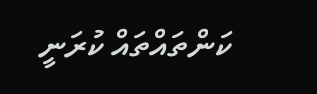ކަންތައްތައް ކުރަނީ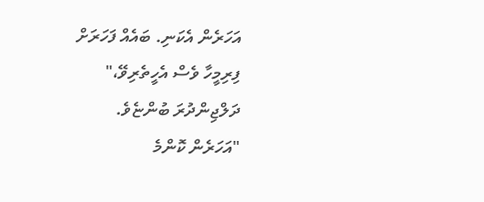އަހަރެން އެކަނި. ބައެއް ފަހަރަށް ފިރިމީހާ ވެސް އެހީތެރިވޭ،" ދަލްޖިންދުރަ ބުންޏެވެ.
"އަހަރެން ކޮންމެ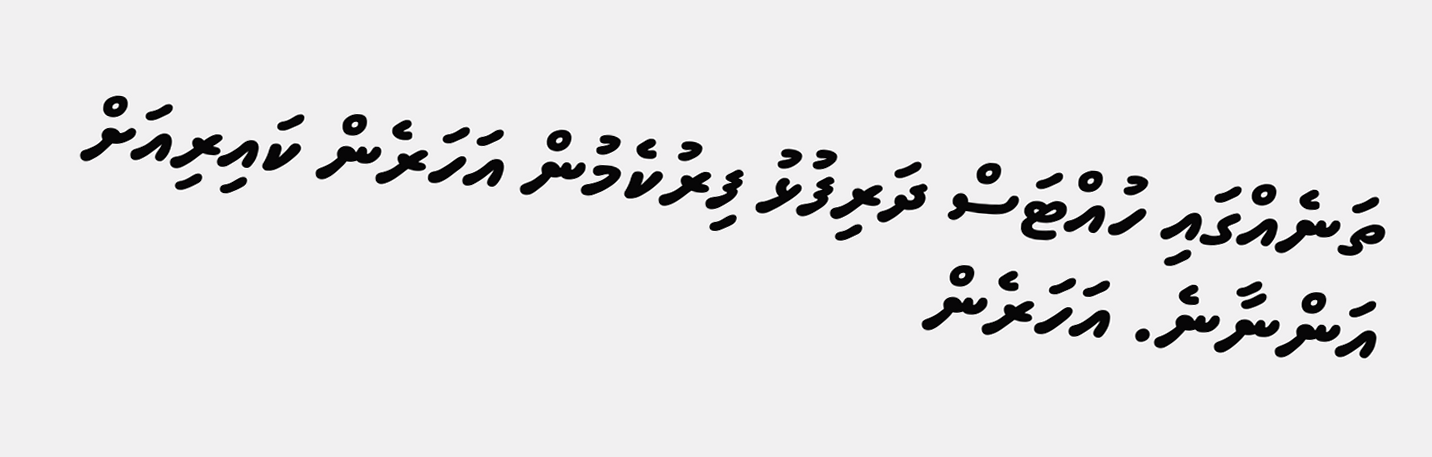ތަނެއްގައި ހުއްޓަސް ދަރިފުޅު ފިރުކެމުން އަހަރެން ކައިރިއަށް އަންނާނެ. އަހަރެން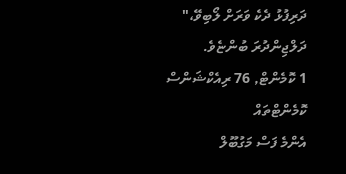ދަރިފުޅު ދެކެ ވަރަށް ލޯބިވޭ،" ދަލްޖިންދުރަ ބުންޏެވެ.
1 ކޮމެންޓް, 76 ރިއެކްޝަންސް
ކޮމެންޓްތައް
އެންމެ ފަސް މަގުބޫލް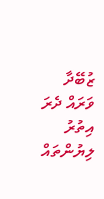ޒުބޭދާ
ވަރައް ދެރަ
އިތުރު ލިޔުންތައް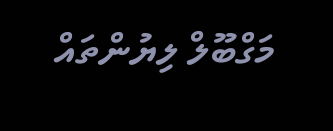މަގްބޫލް ލިޔުންތައް